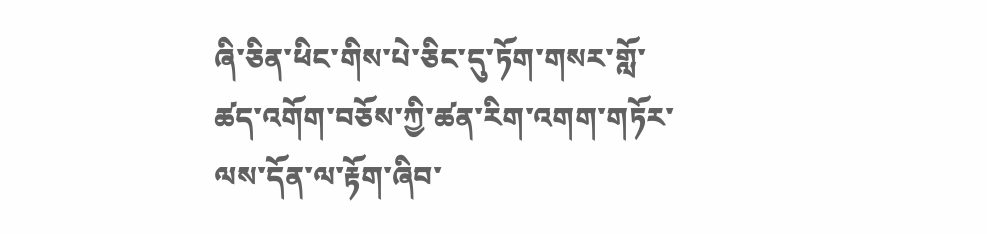ཞི་ཅིན་ཕིང་གིས་པེ་ཅིང་དུ་ཏོག་གསར་གློ་ཚད་འགོག་བཅོས་ཀྱི་ཚན་རིག་འགག་གཏོར་ལས་དོན་ལ་རྟོག་ཞིབ་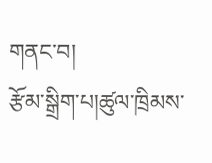གནང་བ།
རྩོམ་སྒྲིག་པ།ཚུལ་ཁྲིམས་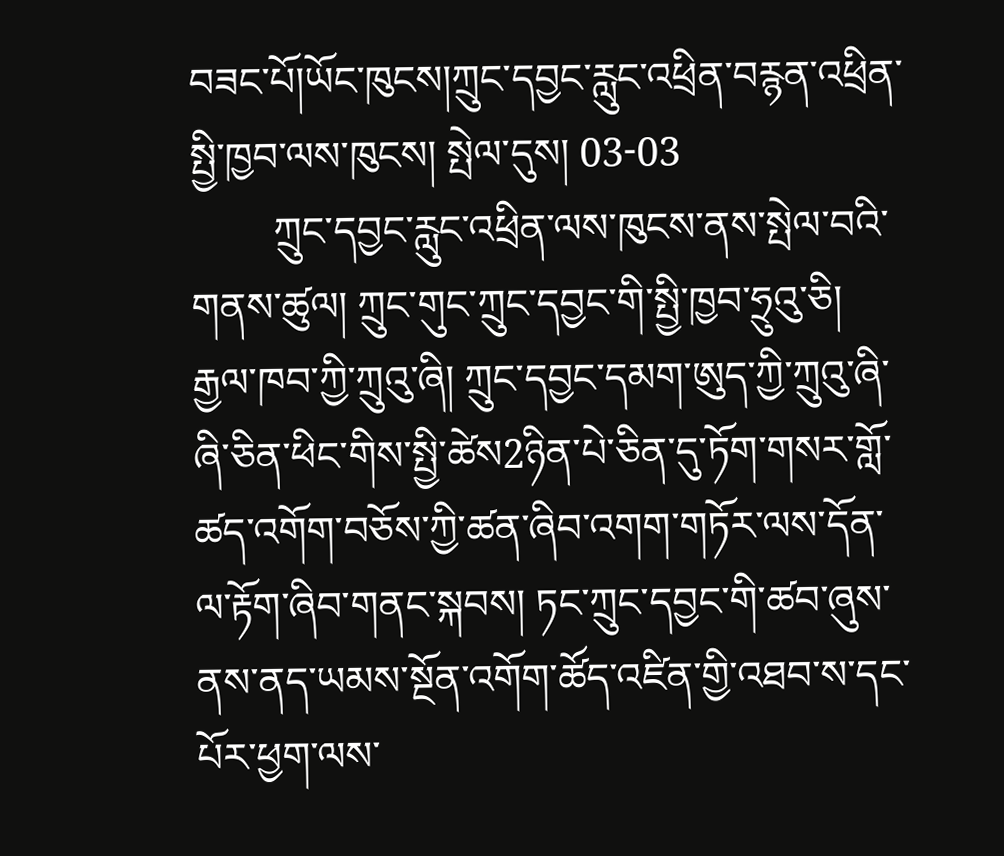བཟང་པོ།ཡོང་ཁུངས།ཀྲུང་དབྱང་རླུང་འཕྲིན་བརྙན་འཕྲིན་སྤྱི་ཁྱབ་ལས་ཁུངས། སྤེལ་དུས། 03-03
        ཀྲུང་དབྱང་རླུང་འཕྲིན་ལས་ཁུངས་ནས་སྤེལ་བའི་གནས་ཚུལ། ཀྲུང་གུང་ཀྲུང་དབྱང་གི་སྤྱི་ཁྱབ་ཧྲུའུ་ཅི། རྒྱལ་ཁབ་ཀྱི་ཀྲུའུ་ཞི། ཀྲུང་དབྱང་དམག་ཨུད་ཀྱི་ཀྲུའུ་ཞི་ཞི་ཅིན་ཕིང་གིས་སྤྱི་ཚེས2ཉིན་པེ་ཅིན་དུ་ཏོག་གསར་གློ་ཚད་འགོག་བཅོས་ཀྱི་ཚན་ཞིབ་འགག་གཏོར་ལས་དོན་ལ་རྟོག་ཞིབ་གནང་སྐབས། ཏང་ཀྲུང་དབྱང་གི་ཚབ་ཞུས་ནས་ནད་ཡམས་སྔོན་འགོག་ཚོད་འཛིན་གྱི་འཐབ་ས་དང་པོར་ཕྱག་ལས་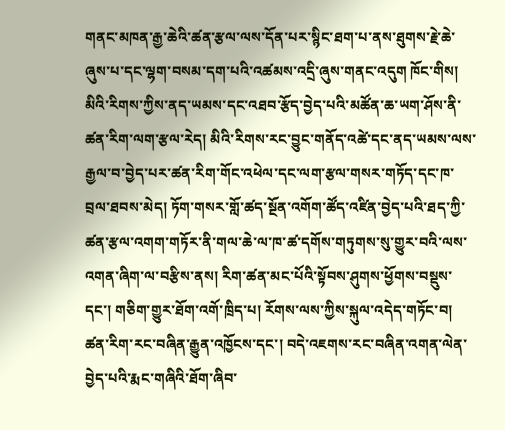གནང་མཁན་རྒྱ་ཆེའི་ཚན་རྩལ་ལས་དོན་པར་སྙིང་ཐག་པ་ནས་ཐུགས་རྗེ་ཆེ་ཞུས་པ་དང་ལྷག་བསམ་དག་པའི་འཚམས་འདྲི་ཞུས་གནང་འདུག ཁོང་གིས། མིའི་རིགས་ཀྱིས་ནད་ཡམས་དང་འཐབ་རྩོད་བྱེད་པའི་མཚོན་ཆ་ཡག་ཤོས་ནི་ཚན་རིག་ལག་རྩལ་རེད། མིའི་རིགས་རང་བྱུང་གནོད་འཚེ་དང་ནད་ཡམས་ལས་རྒྱལ་བ་བྱེད་པར་ཚན་རིག་གོང་འཕེལ་དང་ལག་རྩལ་གསར་གཏོད་དང་ཁ་བྲལ་ཐབས་མེད། ཏོག་གསར་གློ་ཚད་སྔོན་འགོག་ཚོད་འཛིན་བྱེད་པའི་ཐད་ཀྱི་ཚན་རྩལ་འགག་གཏོར་ནི་གལ་ཆེ་ལ་ཁ་ཚ་དགོས་གཏུགས་སུ་གྱུར་བའི་ལས་འགན་ཞིག་ལ་བརྩིས་ནས། རིག་ཚན་མང་པོའི་སྟོབས་ཤུགས་ཕྱོགས་བསྡུས་དང་། གཅིག་གྱུར་ཐོག་འགོ་ཁྲིད་པ། རོགས་ལས་ཀྱིས་སྐུལ་འདེད་གཏོང་བ། ཚན་རིག་རང་བཞིན་རྒྱུན་འཁྱོངས་དང་། བདེ་འཇགས་རང་བཞིན་འགན་ལེན་བྱེད་པའི་རྨང་གཞིའི་ཐོག་ཞིབ་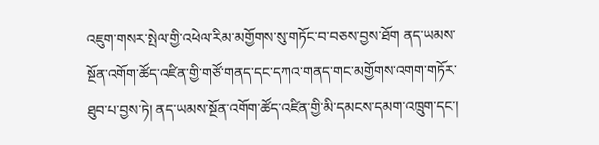འཇུག་གསར་སྤེལ་གྱི་འཕེལ་རིམ་མགྱོགས་སུ་གཏོང་བ་བཅས་བྱས་ཐོག ནད་ཡམས་སྔོན་འགོག་ཚོད་འཛིན་གྱི་གཙོ་གནད་དང་དཀའ་གནད་གང་མགྱོགས་འགག་གཏོར་ཐུབ་པ་བྱས་ཏེ། ནད་ཡམས་སྔོན་འགོག་ཚོད་འཛིན་གྱི་མི་དམངས་དམག་འཁྲུག་དང་།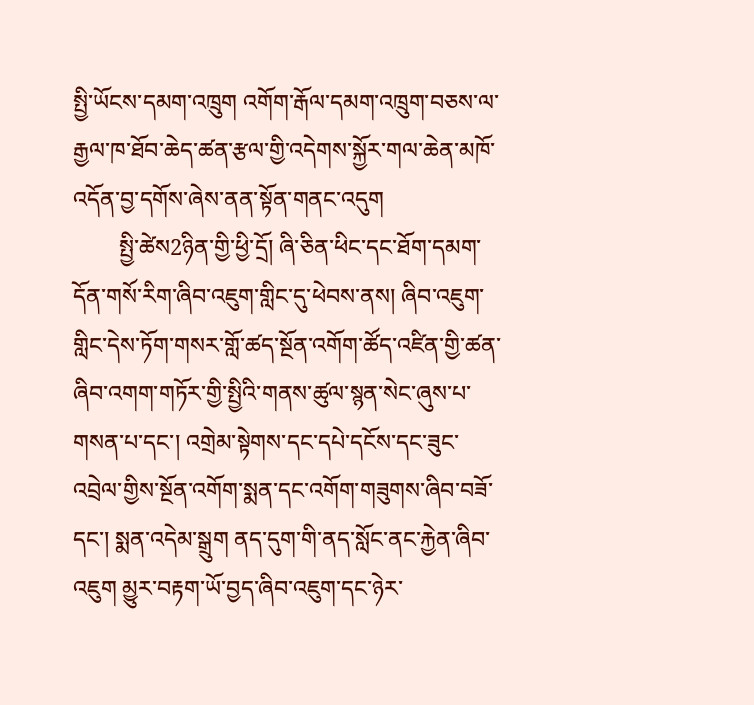སྤྱི་ཡོངས་དམག་འཁྲུག འགོག་རྒོལ་དམག་འཁྲུག་བཅས་ལ་རྒྱལ་ཁ་ཐོབ་ཆེད་ཚན་རྩལ་གྱི་འདེགས་སྐྱོར་གལ་ཆེན་མཁོ་འདོན་བྱ་དགོས་ཞེས་ནན་སྟོན་གནང་འདུག
        སྤྱི་ཚེས2ཉིན་གྱི་ཕྱི་དྲོ། ཞི་ཅིན་ཕིང་དང་ཐོག་དམག་དོན་གསོ་རིག་ཞིབ་འཇུག་གླིང་དུ་ཕེབས་ནས། ཞིབ་འཇུག་གླིང་དེས་ཏོག་གསར་གློ་ཚད་སྔོན་འགོག་ཚོད་འཛིན་གྱི་ཚན་ཞིབ་འགག་གཏོར་གྱི་སྤྱིའི་གནས་ཚུལ་སྙན་སེང་ཞུས་པ་གསན་པ་དང་། འགྲེམ་སྟེགས་དང་དཔེ་དངོས་དང་ཟུང་འབྲེལ་གྱིས་སྔོན་འགོག་སྨན་དང་འགོག་གཟུགས་ཞིབ་བཟོ་དང་། སྨན་འདེམ་སྒྲུག ནད་དུག་གི་ནད་སློང་ནང་རྐྱེན་ཞིབ་འཇུག མྱུར་བརྟག་ཡོ་བྱད་ཞིབ་འཇུག་དང་ཉེར་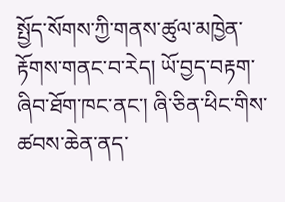སྤྱོད་སོགས་ཀྱི་གནས་ཚུལ་མཁྱེན་རྟོགས་གནང་བ་རེད། ཡོ་བྱད་བརྟག་ཞིབ་ཐོག་ཁང་ནང་། ཞི་ཅིན་ཕིང་གིས་ཚབས་ཆེན་ནད་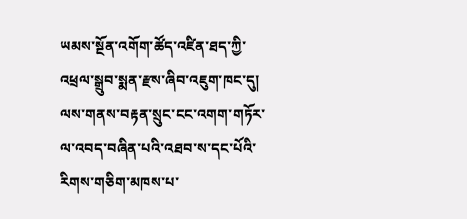ཡམས་སྔོན་འགོག་ཚོད་འཛིན་ཐད་ཀྱི་འཕྲལ་སྒྲུབ་སྨན་རྫས་ཞིབ་འཇུག་ཁང་དུ། ལས་གནས་བརྟན་སྲུང་ངང་འགག་གཏོར་ལ་འབད་བཞིན་པའི་འཐབ་ས་དང་པོའི་རིགས་གཅིག་མཁས་པ་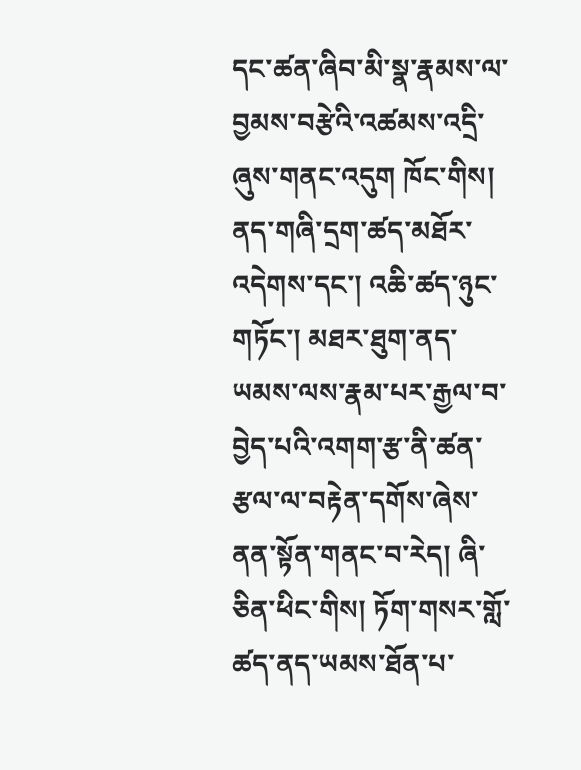དང་ཚན་ཞིབ་མི་སྣ་རྣམས་ལ་བྱམས་བརྩེའི་འཚམས་འདྲི་ཞུས་གནང་འདུག ཁོང་གིས། ནད་གཞི་དྲག་ཚད་མཐོར་འདེགས་དང་། འཆི་ཚད་ཉུང་གཏོང་། མཐར་ཐུག་ནད་ཡམས་ལས་རྣམ་པར་རྒྱལ་བ་བྱེད་པའི་འགག་རྩ་ནི་ཚན་རྩལ་ལ་བརྟེན་དགོས་ཞེས་ནན་སྟོན་གནང་བ་རེད། ཞི་ཅིན་ཕིང་གིས། ཏོག་གསར་གློ་ཚད་ནད་ཡམས་ཐོན་པ་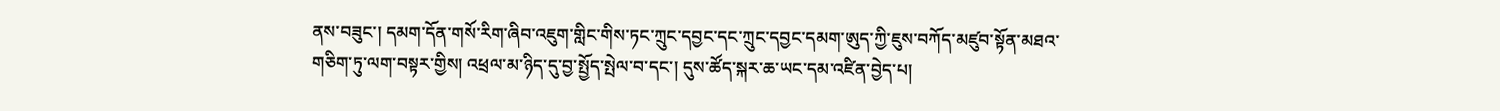ནས་བཟུང་། དམག་དོན་གསོ་རིག་ཞིབ་འཇུག་གླིང་གིས་ཏང་ཀྲུང་དབྱང་དང་ཀྲུང་དབྱང་དམག་ཨུད་ཀྱི་ཇུས་བཀོད་མཛུབ་སྟོན་མཐའ་གཅིག་ཏུ་ལག་བསྟར་གྱིས། འཕྲལ་མ་ཉིད་དུ་བྱ་སྤྱོད་སྤེལ་བ་དང་། དུས་ཚོད་སྐར་ཆ་ཡང་དམ་འཛིན་བྱེད་པ།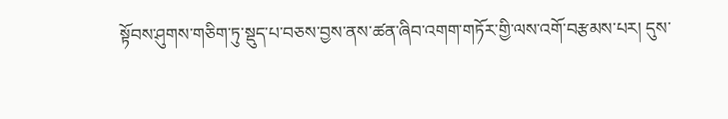སྟོབས་ཤུགས་གཅིག་ཏུ་སྡུད་པ་བཅས་བྱས་ནས་ཚན་ཞིབ་འགག་གཏོར་གྱི་ལས་འགོ་བརྩམས་པར། དུས་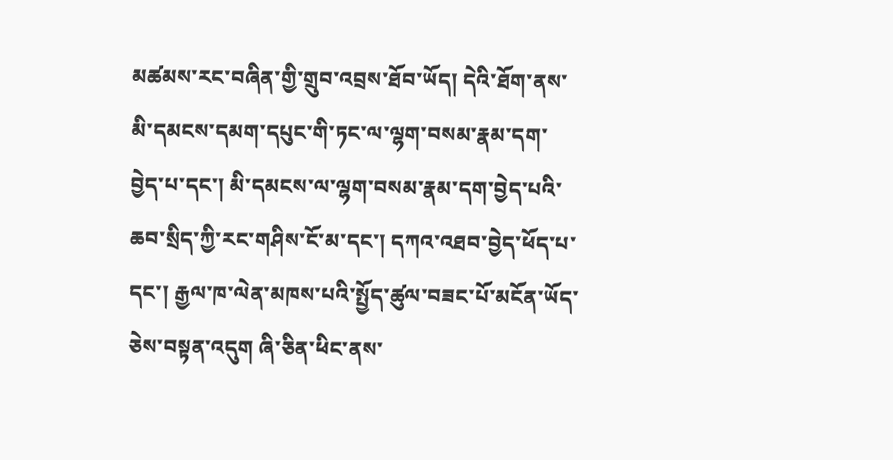མཚམས་རང་བཞིན་གྱི་གྲུབ་འབྲས་ཐོབ་ཡོད། དེའི་ཐོག་ནས་མི་དམངས་དམག་དཔུང་གི་ཏང་ལ་ལྷག་བསམ་རྣམ་དག་བྱེད་པ་དང་། མི་དམངས་ལ་ལྷག་བསམ་རྣམ་དག་བྱེད་པའི་ཆབ་སྲིད་ཀྱི་རང་གཤིས་ངོ་མ་དང་། དཀའ་འཐབ་བྱེད་ཕོད་པ་དང་། རྒྱལ་ཁ་ལེན་མཁས་པའི་སྤྱོད་ཚུལ་བཟང་པོ་མངོན་ཡོད་ཅེས་བསྟན་འདུག ཞི་ཅིན་ཕིང་ནས་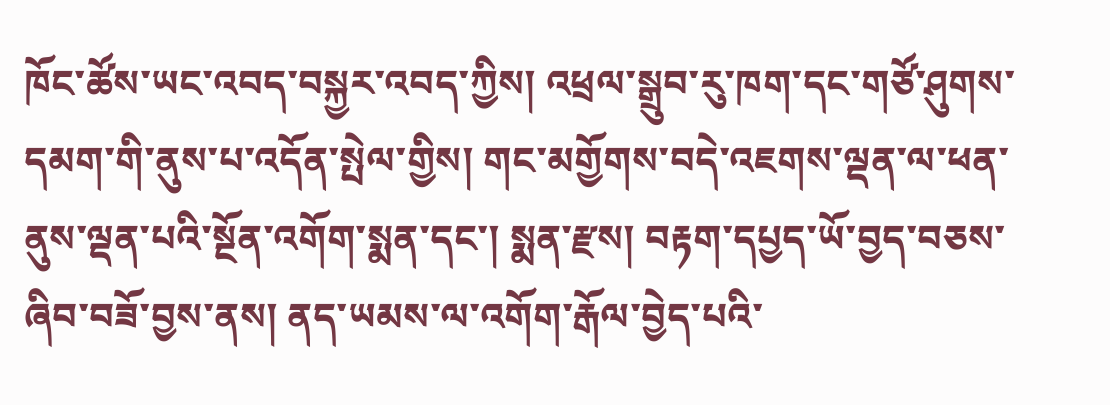ཁོང་ཚོས་ཡང་འབད་བསྐྱར་འབད་ཀྱིས། འཕྲལ་སྒྲུབ་རུ་ཁག་དང་གཙོ་ཤུགས་དམག་གི་ནུས་པ་འདོན་སྤེལ་གྱིས། གང་མགྱོགས་བདེ་འཇགས་ལྡན་ལ་ཕན་ནུས་ལྡན་པའི་སྔོན་འགོག་སྨན་དང་། སྨན་རྫས། བརྟག་དཔྱད་ཡོ་བྱད་བཅས་ཞིབ་བཟོ་བྱས་ནས། ནད་ཡམས་ལ་འགོག་རྒོལ་བྱེད་པའི་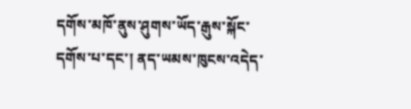དགོས་མཁོ་ནུས་ཤུགས་ཡོད་རྒུས་སྐོང་དགོས་པ་དང་། ནད་ཡམས་ཁུངས་འདེད་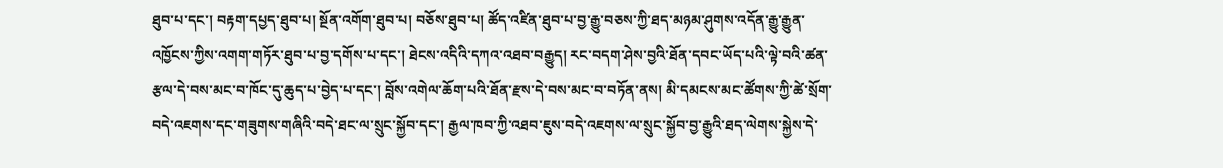ཐུབ་པ་དང་། བརྟག་དཔྱད་ཐུབ་པ། སྔོན་འགོག་ཐུབ་པ། བཅོས་ཐུབ་པ། ཚོད་འཛིན་ཐུབ་པ་བྱ་རྒྱུ་བཅས་ཀྱི་ཐད་མཉམ་ཤུགས་འདོན་རྒྱུ་རྒྱུན་འཁྱོངས་ཀྱིས་འགག་གཏོར་ཐུབ་པ་བྱ་དགོས་པ་དང་། ཐེངས་འདིའི་དཀའ་འཐབ་བརྒྱུད། རང་བདག་ཤེས་བྱའི་ཐོན་དབང་ཡོད་པའི་ལྟེ་བའི་ཚན་རྩལ་དེ་བས་མང་བ་ཁོང་དུ་ཆུད་པ་བྱེད་པ་དང་། བློས་འགེལ་ཆོག་པའི་ཐོན་རྫས་དེ་བས་མང་བ་བཏོན་ནས། མི་དམངས་མང་ཚོགས་ཀྱི་ཚེ་སྲོག་བདེ་འཇགས་དང་གཟུགས་གཞིའི་བདེ་ཐང་ལ་སྲུང་སྐྱོབ་དང་། རྒྱལ་ཁབ་ཀྱི་འཐབ་ཇུས་བདེ་འཇགས་ལ་སྲུང་སྐྱོབ་བྱ་རྒྱུའི་ཐད་ལེགས་སྐྱེས་དེ་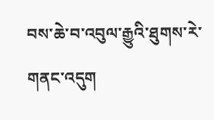བས་ཆེ་བ་འབུལ་རྒྱུའི་ཐུགས་རེ་གནང་འདུག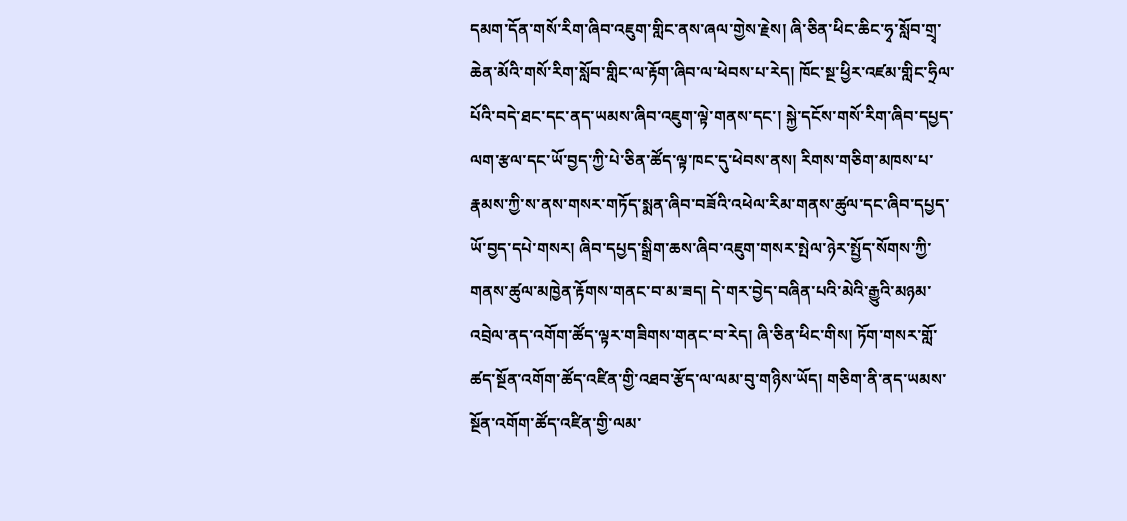དམག་དོན་གསོ་རིག་ཞིབ་འཇུག་གླིང་ནས་ཞལ་གྱེས་རྗེས། ཞི་ཅིན་ཕིང་ཆིང་ཧྭ་སློབ་གྲྭ་ཆེན་མོའི་གསོ་རིག་སློབ་གླིང་ལ་རྟོག་ཞིབ་ལ་ཕེབས་པ་རེད། ཁོང་སྔ་ཕྱིར་འཛམ་གླིང་ཧྲིལ་པོའི་བདེ་ཐང་དང་ནད་ཡམས་ཞིབ་འཇུག་ལྟེ་གནས་དང་། སྐྱེ་དངོས་གསོ་རིག་ཞིབ་དཔྱད་ལག་རྩལ་དང་ཡོ་བྱད་ཀྱི་པེ་ཅིན་ཚོད་ལྟ་ཁང་དུ་ཕེབས་ནས། རིགས་གཅིག་མཁས་པ་རྣམས་ཀྱི་ས་ནས་གསར་གཏོད་སྨན་ཞིབ་བཟོའི་འཕེལ་རིམ་གནས་ཚུལ་དང་ཞིབ་དཔྱད་ཡོ་བྱད་དཔེ་གསར། ཞིབ་དཔྱད་སྒྲིག་ཆས་ཞིབ་འཇུག་གསར་སྤེལ་ཉེར་སྤྱོད་སོགས་ཀྱི་གནས་ཚུལ་མཁྱེན་རྟོགས་གནང་བ་མ་ཟད། དེ་གར་བྱེད་བཞིན་པའི་མེའི་རྒྱུའི་མཉམ་འབྲེལ་ནད་འགོག་ཚོད་ལྟར་གཟིགས་གནང་བ་རེད། ཞི་ཅིན་ཕིང་གིས། ཏོག་གསར་གློ་ཚད་སྔོན་འགོག་ཚོད་འཛིན་གྱི་འཐབ་རྩོད་ལ་ལམ་བུ་གཉིས་ཡོད། གཅིག་ནི་ནད་ཡམས་སྔོན་འགོག་ཚོད་འཛིན་གྱི་ལམ་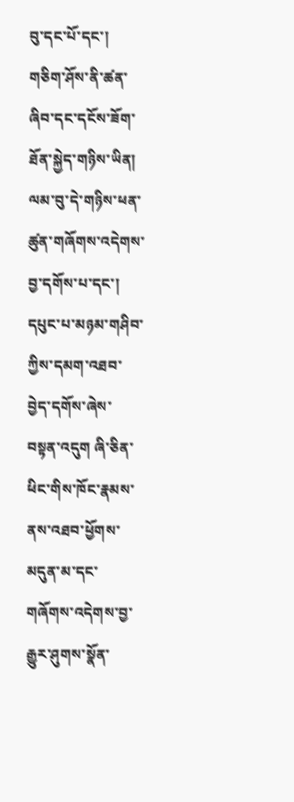བུ་དང་པོ་དང་། གཅིག་ཤོས་ནི་ཚན་ཞིབ་དང་དངོས་ཟོག་ཐོན་སྐྱེད་གཉིས་ཡིན། ལམ་བུ་དེ་གཉིས་ཕན་ཚུན་གཞོགས་འདེགས་བྱ་དགོས་པ་དང་། དཔུང་པ་མཉམ་གཤིབ་ཀྱིས་དམག་འཐབ་བྱེད་དགོས་ཞེས་བསྟན་འདུག ཞི་ཅིན་ཕིང་གིས་ཁོང་རྣམས་ནས་འཐབ་ཕྱོགས་མདུན་མ་དང་གཞོགས་འདེགས་བྱ་རྒྱུར་ཤུགས་སྣོན་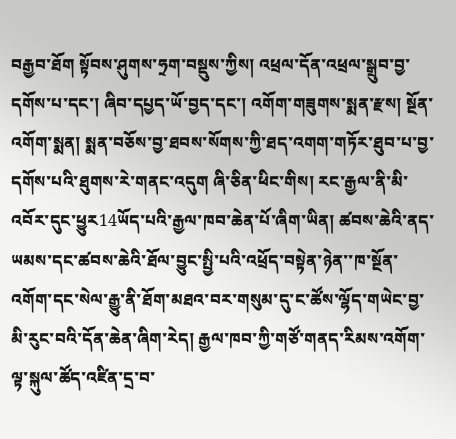བརྒྱབ་ཐོག སྟོབས་ཤུགས་ཧྲག་བསྡུས་ཀྱིས། འཕྲལ་དོན་འཕྲལ་སྒྲུབ་བྱ་དགོས་པ་དང་། ཞིབ་དཔྱད་ཡོ་བྱད་དང་། འགོག་གཟུགས་སྨན་རྫས། སྔོན་འགོག་སྨན། སྨན་བཅོས་བྱ་ཐབས་སོགས་ཀྱི་ཐད་འགག་གཏོར་ཐུབ་པ་བྱ་དགོས་པའི་ཐུགས་རེ་གནང་འདུག ཞི་ཅིན་ཕིང་གིས། རང་རྒྱལ་ནི་མི་འབོར་དུང་ཕྱུར14ཡོད་པའི་རྒྱལ་ཁབ་ཆེན་པོ་ཞིག་ཡིན། ཚབས་ཆེའི་ནད་ཡམས་དང་ཚབས་ཆེའི་ཐོལ་བྱུང་སྤྱི་པའི་འཕྲོད་བསྟེན་ཉེན་་ཁ་སྔོན་འགོག་དང་སེལ་རྒྱུ་ནི་ཐོག་མཐའ་བར་གསུམ་དུ་ང་ཚོས་ལྷོད་གཡེང་བྱ་མི་རུང་བའི་དོན་ཆེན་ཞིག་རེད། རྒྱལ་ཁབ་ཀྱི་གཙོ་གནད་རིམས་འགོག་ལྟ་སྐུལ་ཚོད་འཛིན་དྲ་བ་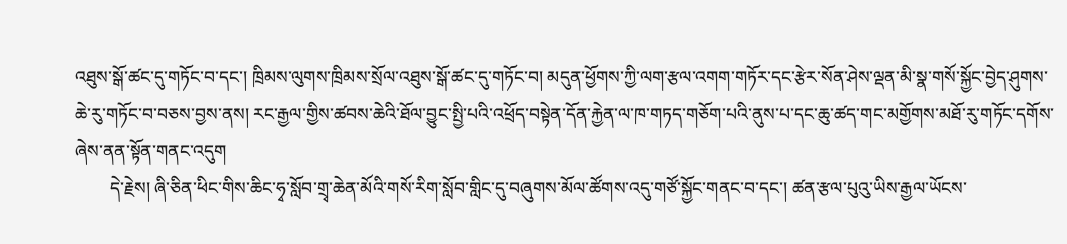འཐུས་སྒོ་ཚང་དུ་གཏོང་བ་དང་། ཁྲིམས་ལུགས་ཁྲིམས་སྲོལ་འཐུས་སྒོ་ཚང་དུ་གཏོང་བ། མདུན་ཕྱོགས་ཀྱི་ལག་རྩལ་འགག་གཏོར་དང་རྩེར་སོན་ཤེས་ལྡན་མི་སྣ་གསོ་སྐྱོང་བྱེད་ཤུགས་ཆེ་རུ་གཏོང་བ་བཅས་བྱས་ནས། རང་རྒྱལ་གྱིས་ཚབས་ཆེའི་ཐོལ་བྱུང་སྤྱི་པའི་འཕྲོད་བསྟེན་དོན་རྐྱེན་ལ་ཁ་གཏད་གཅོག་པའི་ནུས་པ་དང་ཆུ་ཚད་གང་མགྱོགས་མཐོ་རུ་གཏོང་དགོས་ཞེས་ནན་སྟོན་གནང་འདུག
        དེ་རྗེས། ཞི་ཅིན་ཕིང་གིས་ཆིང་ཧྭ་སློབ་གྲྭ་ཆེན་མོའི་གསོ་རིག་སློབ་གླིང་དུ་བཞུགས་མོལ་ཚོགས་འདུ་གཙོ་སྐྱོང་གནང་བ་དང་། ཚན་རྩལ་པུའུ་ཡིས་རྒྱལ་ཡོངས་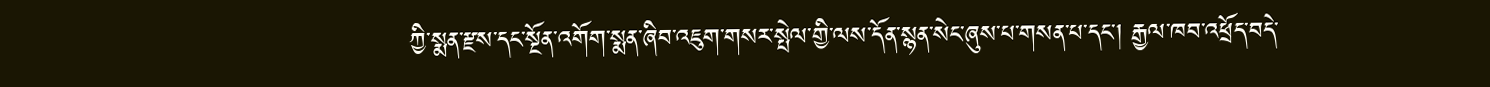ཀྱི་སྨན་རྫས་དང་སྔོན་འགོག་སྨན་ཞིབ་འཇུག་གསར་སྤེལ་གྱི་ལས་དོན་སྙན་སེང་ཞུས་པ་གསན་པ་དང་། རྒྱལ་ཁབ་འཕྲོད་བདེ་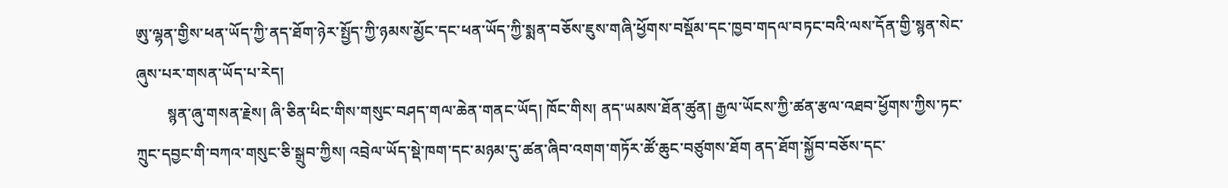ཨུ་ལྷན་གྱིས་ཕན་ཡོད་ཀྱི་ནད་ཐོག་ཉེར་སྤྱོད་ཀྱི་ཉམས་མྱོང་དང་ཕན་ཡོད་ཀྱི་སྨན་བཅོས་ཇུས་གཞི་ཕྱོགས་བསྡོམ་དང་ཁྱབ་གདལ་བཏང་བའི་ལས་དོན་གྱི་སྙན་སེང་ཞུས་པར་གསན་ཡོད་པ་རེད།
        སྙན་ཞུ་གསན་རྗེས། ཞི་ཅིན་ཕིང་གིས་གསུང་བཤད་གལ་ཆེན་གནང་ཡོད། ཁོང་གིས། ནད་ཡམས་ཐོན་ཚུན། རྒྱལ་ཡོངས་ཀྱི་ཚན་རྩལ་འཐབ་ཕྱོགས་ཀྱིས་ཏང་ཀྲུང་དབྱང་གི་བཀའ་གསུང་ཅི་སྒྲུབ་ཀྱིས། འབྲེལ་ཡོད་སྡེ་ཁག་དང་མཉམ་དུ་ཚན་ཞིབ་འགག་གཏོར་ཚོ་ཆུང་བཙུགས་ཐོག ནད་ཐོག་སྐྱོབ་བཅོས་དང་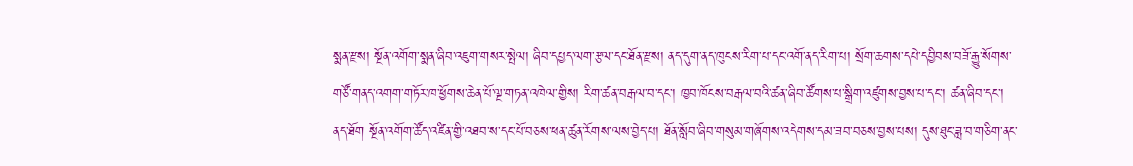སྨན་རྫས། སྔོན་འགོག་སྨན་ཞིབ་འཇུག་གསར་སྤེལ། ཞིབ་དཔྱད་ལག་རྩལ་དང་ཐོན་རྫས། ནད་དུག་ནད་ཁུངས་རིག་པ་དང་འགོ་ནད་རིག་པ། སྲོག་ཆགས་དཔེ་དབྱིབས་བཟོ་རྒྱུ་སོགས་གཙོ་གནད་འགག་གཏོར་ཁ་ཕྱོགས་ཆེན་པོ་ལྔ་གཏན་འཁེལ་གྱིས། རིག་ཚན་བརྒལ་བ་དང་། ཁྱབ་ཁོངས་བརྒལ་བའི་ཚན་ཞིབ་ཚོགས་པ་སྒྲིག་འཛུགས་བྱས་པ་དང་། ཚན་ཞིབ་དང་། ནད་ཐོག སྔོན་འགོག་ཚོད་འཛིན་གྱི་འཐབ་ས་དང་པོ་བཅས་ཕན་ཚུན་རོགས་ལས་བྱེད་པ། ཐོན་སློབ་ཞིབ་གསུམ་གཞོགས་འདེགས་དམ་ཟབ་བཅས་བྱས་པས། དུས་ཐུང་ཟླ་བ་གཅིག་ནང་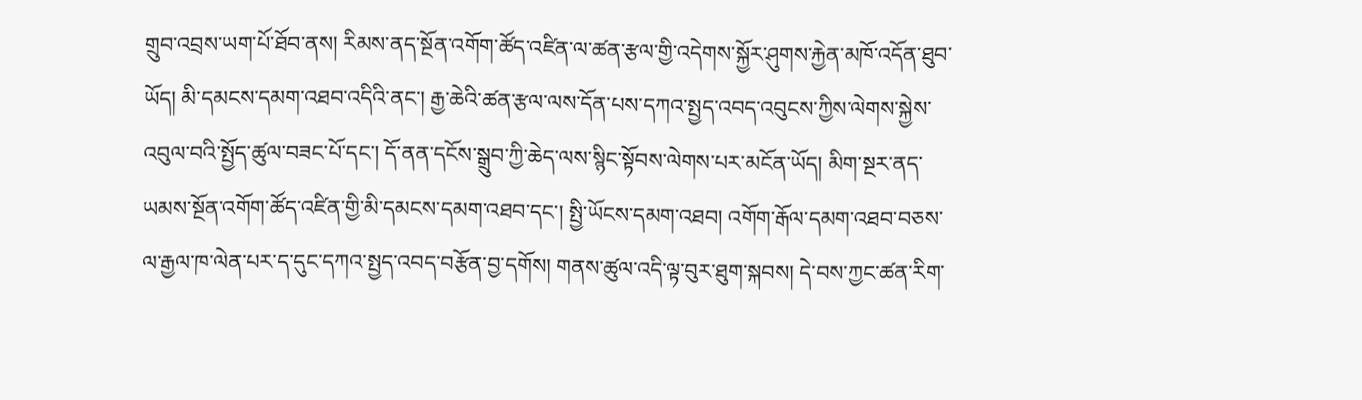གྲུབ་འབྲས་ཡག་པོ་ཐོབ་ནས། རིམས་ནད་སྔོན་འགོག་ཚོད་འཛིན་ལ་ཚན་རྩལ་གྱི་འདེགས་སྐྱོར་ཤུགས་རྐྱེན་མཁོ་འདོན་ཐུབ་ཡོད། མི་དམངས་དམག་འཐབ་འདིའི་ནང་། རྒྱ་ཆེའི་ཚན་རྩལ་ལས་དོན་པས་དཀའ་སྤྱད་འབད་འབུངས་ཀྱིས་ལེགས་སྐྱེས་འབུལ་བའི་སྤྱོད་ཚུལ་བཟང་པོ་དང་། དོ་ནན་དངོས་སྒྲུབ་ཀྱི་ཆེད་ལས་སྙིང་སྟོབས་ལེགས་པར་མངོན་ཡོད། མིག་སྔར་ནད་ཡམས་སྔོན་འགོག་ཚོད་འཛིན་གྱི་མི་དམངས་དམག་འཐབ་དང་། སྤྱི་ཡོངས་དམག་འཐབ། འགོག་རྒོལ་དམག་འཐབ་བཅས་ལ་རྒྱལ་ཁ་ལེན་པར་ད་དུང་དཀའ་སྤྱད་འབད་བརྩོན་བྱ་དགོས། གནས་ཚུལ་འདི་ལྟ་བུར་ཐུག་སྐབས། དེ་བས་ཀྱང་ཚན་རིག་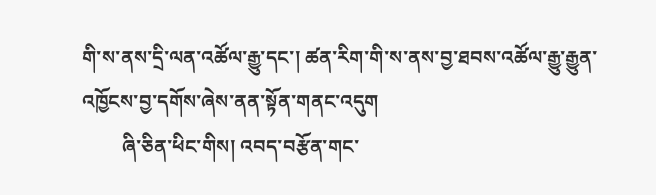གི་ས་ནས་དྲི་ལན་འཚོལ་རྒྱུ་དང་། ཚན་རིག་གི་ས་ནས་བྱ་ཐབས་འཚོལ་རྒྱུ་རྒྱུན་འཁྱོངས་བྱ་དགོས་ཞེས་ནན་སྟོན་གནང་འདུག
        ཞི་ཅིན་ཕིང་གིས། འབད་བརྩོན་གང་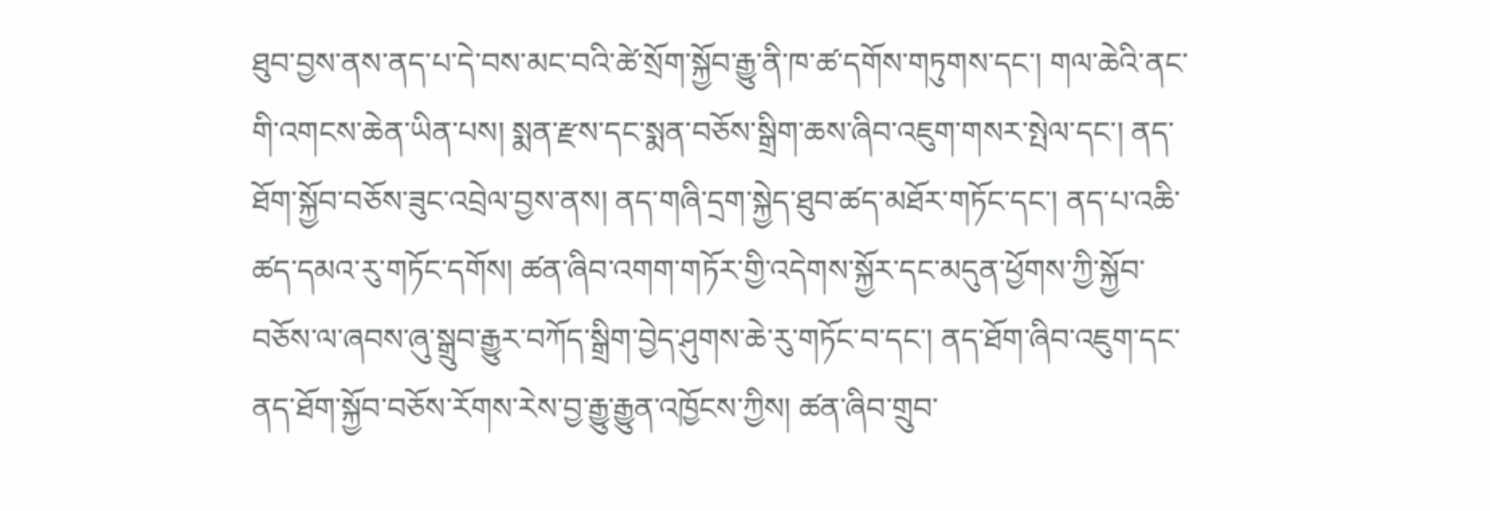ཐུབ་བྱས་ནས་ནད་པ་དེ་བས་མང་བའི་ཚེ་སྲོག་སྐྱོབ་རྒྱུ་ནི་ཁ་ཚ་དགོས་གཏུགས་དང་། གལ་ཆེའི་ནང་གི་འགངས་ཆེན་ཡིན་པས། སྨན་རྫས་དང་སྨན་བཅོས་སྒྲིག་ཆས་ཞིབ་འཇུག་གསར་སྤེལ་དང་། ནད་ཐོག་སྐྱོབ་བཅོས་ཟུང་འབྲེལ་བྱས་ནས། ནད་གཞི་དྲག་སྐྱེད་ཐུབ་ཚད་མཐོར་གཏོང་དང་། ནད་པ་འཆི་ཚད་དམའ་རུ་གཏོང་དགོས། ཚན་ཞིབ་འགག་གཏོར་གྱི་འདེགས་སྐྱོར་དང་མདུན་ཕྱོགས་ཀྱི་སྐྱོབ་བཅོས་ལ་ཞབས་ཞུ་སྒྲུབ་རྒྱུར་བཀོད་སྒྲིག་བྱེད་ཤུགས་ཆེ་རུ་གཏོང་བ་དང་། ནད་ཐོག་ཞིབ་འཇུག་དང་ནད་ཐོག་སྐྱོབ་བཅོས་རོགས་རེས་བྱ་རྒྱུ་རྒྱུན་འཁྱོངས་ཀྱིས། ཚན་ཞིབ་གྲུབ་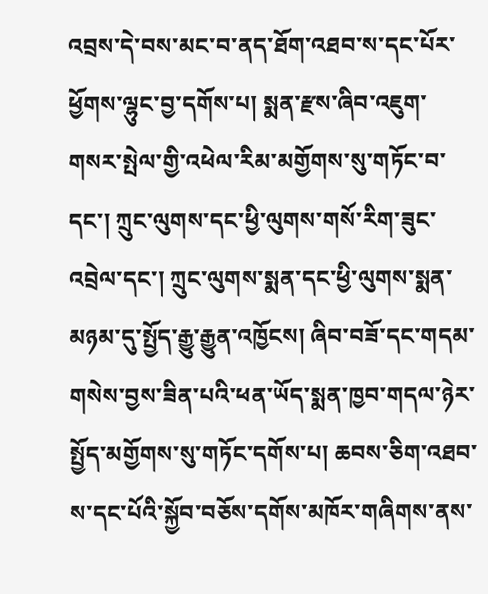འབྲས་དེ་བས་མང་བ་ནད་ཐོག་འཐབ་ས་དང་པོར་ཕྱོགས་ལྷུང་བྱ་དགོས་པ། སྨན་རྫས་ཞིབ་འཇུག་གསར་སྤེལ་གྱི་འཕེལ་རིམ་མགྱོགས་སུ་གཏོང་བ་དང་། ཀྲུང་ལུགས་དང་ཕྱི་ལུགས་གསོ་རིག་ཟུང་འབྲེལ་དང་། ཀྲུང་ལུགས་སྨན་དང་ཕྱི་ལུགས་སྨན་མཉམ་དུ་སྤྱོད་རྒྱུ་རྒྱུན་འཁྱོངས། ཞིབ་བཟོ་དང་གདམ་གསེས་བྱས་ཟིན་པའི་ཕན་ཡོད་སྨན་ཁྱབ་གདལ་ཉེར་སྤྱོད་མགྱོགས་སུ་གཏོང་དགོས་པ། ཆབས་ཅིག་འཐབ་ས་དང་པོའི་སྐྱོབ་བཅོས་དགོས་མཁོར་གཞིགས་ནས་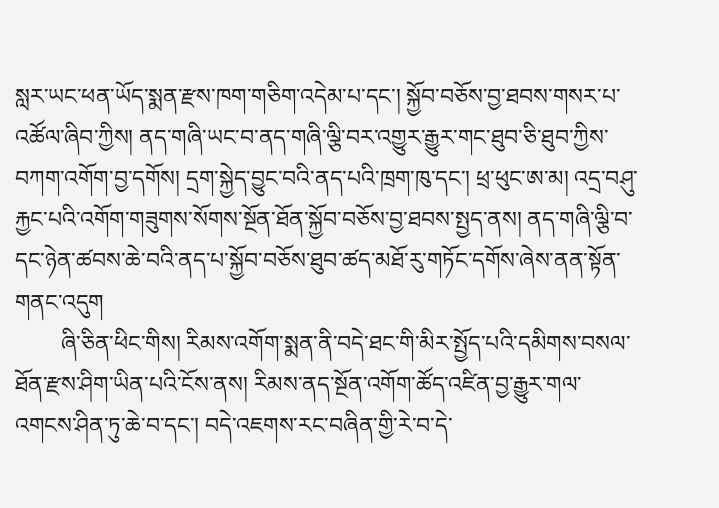སླར་ཡང་ཕན་ཡོད་སྨན་རྫས་ཁག་གཅིག་འདེམ་པ་དང་། སྐྱོབ་བཅོས་བྱ་ཐབས་གསར་པ་འཚོལ་ཞིབ་ཀྱིས། ནད་གཞི་ཡང་བ་ནད་གཞི་ལྕི་བར་འགྱུར་རྒྱུར་གང་ཐུབ་ཅི་ཐུབ་ཀྱིས་བཀག་འགོག་བྱ་དགོས། དྲག་སྐྱེད་བྱུང་བའི་ནད་པའི་ཁྲག་ཁུ་དང་། ཕྲ་ཕུང་ཨ་མ། འདྲ་བཤུ་རྐྱང་པའི་འགོག་གཟུགས་སོགས་སྔོན་ཐོན་སྐྱོབ་བཅོས་བྱ་ཐབས་སྤྱད་ནས། ནད་གཞི་ལྕི་བ་དང་ཉེན་ཚབས་ཆེ་བའི་ནད་པ་སྐྱོབ་བཅོས་ཐུབ་ཚད་མཐོ་རུ་གཏོང་དགོས་ཞེས་ནན་སྟོན་གནང་འདུག
        ཞི་ཅིན་ཕིང་གིས། རིམས་འགོག་སྨན་ནི་བདེ་ཐང་གི་མིར་སྤྱོད་པའི་དམིགས་བསལ་ཐོན་རྫས་ཤིག་ཡིན་པའི་ངོས་ནས། རིམས་ནད་སྔོན་འགོག་ཚོད་འཛིན་བྱ་རྒྱུར་གལ་འགངས་ཤིན་ཏུ་ཆེ་བ་དང་། བདེ་འཇགས་རང་བཞིན་གྱི་རེ་བ་དེ་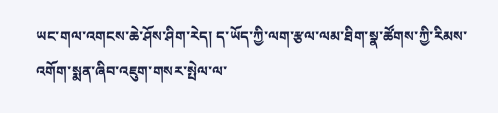ཡང་གལ་འགངས་ཆེ་ཤོས་ཤིག་རེད། ད་ཡོད་ཀྱི་ལག་རྩལ་ལམ་ཐིག་སྣ་ཚོགས་ཀྱི་རིམས་འགོག་སྨན་ཞིབ་འཇུག་གསར་སྤེལ་ལ་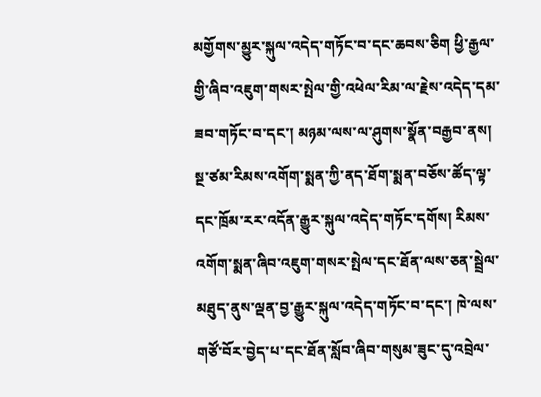མགྱོགས་མྱུར་སྐུལ་འདེད་གཏོང་བ་དང་ཆབས་ཅིག ཕྱི་རྒྱལ་གྱི་ཞིབ་འཇུག་གསར་སྤེལ་གྱི་འཕེལ་རིམ་ལ་རྗེས་འདེད་དམ་ཟབ་གཏོང་བ་དང་། མཉམ་ལས་ལ་ཤུགས་སྣོན་བརྒྱབ་ནས། སྔ་ཙམ་རིམས་འགོག་སྨན་ཀྱི་ནད་ཐོག་སྨན་བཅོས་ཚོད་ལྟ་དང་ཁྲོམ་རར་འདོན་རྒྱུར་སྐུལ་འདེད་གཏོང་དགོས། རིམས་འགོག་སྨན་ཞིབ་འཇུག་གསར་སྤེལ་དང་ཐོན་ལས་ཅན་སྦྲེལ་མཐུད་ནུས་ལྡན་བྱ་རྒྱུར་སྐུལ་འདེད་གཏོང་བ་དང་། ཁེ་ལས་གཙོ་བོར་བྱེད་པ་དང་ཐོན་སློབ་ཞིབ་གསུམ་ཟུང་དུ་འབྲེལ་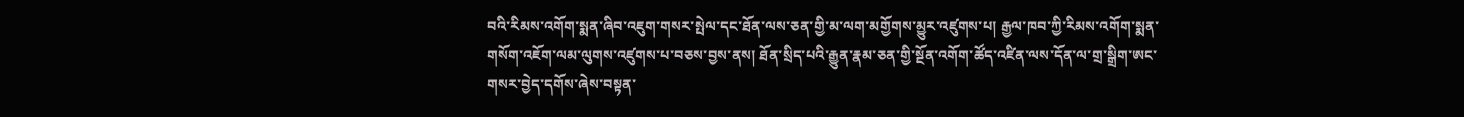བའི་རིམས་འགོག་སྨན་ཞིབ་འཇུག་གསར་སྤེལ་དང་ཐོན་ལས་ཅན་གྱི་མ་ལག་མགྱོགས་མྱུར་འཛུགས་པ། རྒྱལ་ཁབ་ཀྱི་རིམས་འགོག་སྨན་གསོག་འཇོག་ལམ་ལུགས་འཛུགས་པ་བཅས་བྱས་ནས། ཐོན་སྲིད་པའི་རྒྱུན་རྣམ་ཅན་གྱི་སྔོན་འགོག་ཚོད་འཛིན་ལས་དོན་ལ་གྲ་སྒྲིག་ཨང་གསར་བྱེད་དགོས་ཞེས་བསྟན་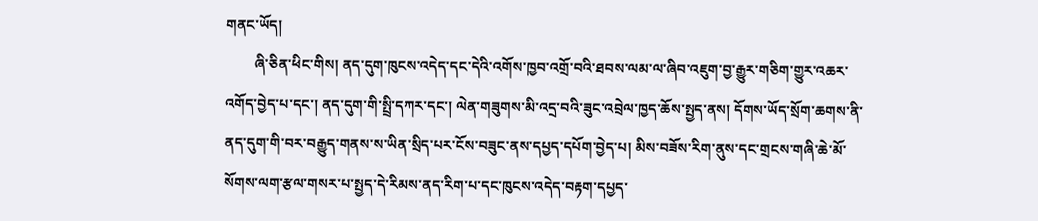གནང་ཡོད།
        ཞི་ཅིན་ཕིང་གིས། ནད་དུག་ཁུངས་འདེད་དང་དེའི་འགོས་ཁྱབ་འགྲོ་བའི་ཐབས་ལམ་ལ་ཞིབ་འཇུག་བྱ་རྒྱུར་གཅིག་གྱུར་འཆར་འགོད་བྱེད་པ་དང་། ནད་དུག་གི་སྤྲི་དཀར་དང་། ལེན་གཟུགས་མི་འདྲ་བའི་ཟུང་འབྲེལ་ཁྱད་ཆོས་སྤྱད་ནས། དོགས་ཡོད་སྲོག་ཆགས་ནི་ནད་དུག་གི་བར་བརྒྱུད་གནས་ས་ཡིན་སྲིད་པར་ངོས་བཟུང་ནས་དཔྱད་དཔོག་བྱེད་པ། མིས་བཟོས་རིག་ནུས་དང་གྲངས་གཞི་ཆེ་མོ་སོགས་ལག་རྩལ་གསར་པ་སྤྱད་དེ་རིམས་ནད་རིག་པ་དང་ཁུངས་འདེད་བརྟག་དཔྱད་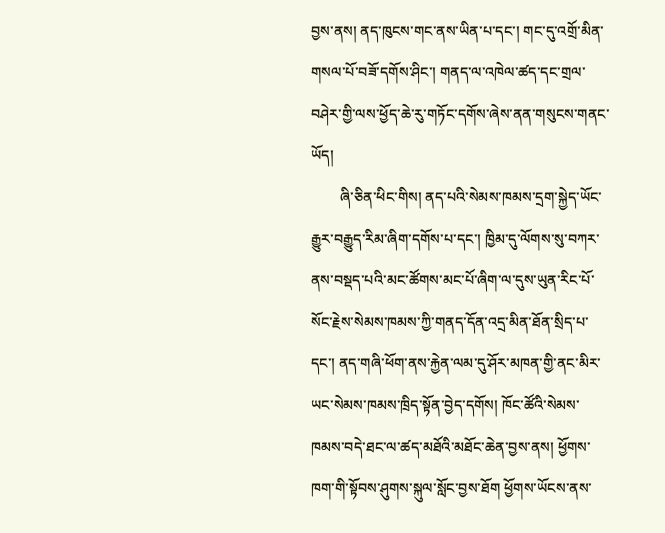བྱས་ནས། ནད་ཁུངས་གང་ནས་ཡིན་པ་དང་། གང་དུ་འགྲོ་མིན་གསལ་པོ་བཟོ་དགོས་ཤིང་། གནད་ལ་འཁེལ་ཚད་དང་གྲལ་བཤེར་གྱི་ལས་ཕྱོད་ཆེ་རུ་གཏོང་དགོས་ཞེས་ནན་གསུངས་གནང་ཡོད།
        ཞི་ཅིན་ཕིང་གིས། ནད་པའི་སེམས་ཁམས་དྲག་སྐྱེད་ཡོང་རྒྱུར་བརྒྱུད་རིམ་ཞིག་དགོས་པ་དང་། ཁྱིམ་དུ་ལོགས་སུ་བཀར་ནས་བསྡད་པའི་མང་ཚོགས་མང་པོ་ཞིག་ལ་དུས་ཡུན་རིང་པོ་སོང་རྗེས་སེམས་ཁམས་ཀྱི་གནད་དོན་འདྲ་མིན་ཐོན་སྲིད་པ་དང་། ནད་གཞི་ཕོག་ནས་རྐྱེན་ལམ་དུ་ཤོར་མཁན་གྱི་ནང་མིར་ཡང་སེམས་ཁམས་ཁྲིད་སྟོན་བྱེད་དགོས། ཁོང་ཚོའི་སེམས་ཁམས་བདེ་ཐང་ལ་ཚད་མཐོའི་མཐོང་ཆེན་བྱས་ནས། ཕྱོགས་ཁག་གི་སྟོབས་ཤུགས་སྐུལ་སློང་བྱས་ཐོག ཕྱོགས་ཡོངས་ནས་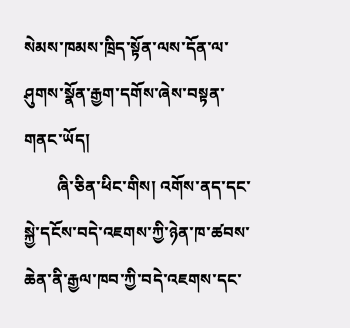སེམས་ཁམས་ཁྲིད་སྟོན་ལས་དོན་ལ་ཤུགས་སྣོན་རྒྱག་དགོས་ཞེས་བསྟན་གནང་ཡོད།
        ཞི་ཅིན་ཕིང་གིས། འགོས་ནད་དང་སྐྱེ་དངོས་བདེ་འཇགས་ཀྱི་ཉེན་ཁ་ཚབས་ཆེན་ནི་རྒྱལ་ཁབ་ཀྱི་བདེ་འཇགས་དང་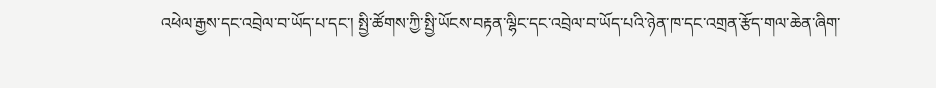འཕེལ་རྒྱས་དང་འབྲེལ་བ་ཡོད་པ་དང་། སྤྱི་ཚོགས་ཀྱི་སྤྱི་ཡོངས་བརྟན་ལྷིང་དང་འབྲེལ་བ་ཡོད་པའི་ཉེན་ཁ་དང་འགྲན་རྩོད་གལ་ཆེན་ཞིག་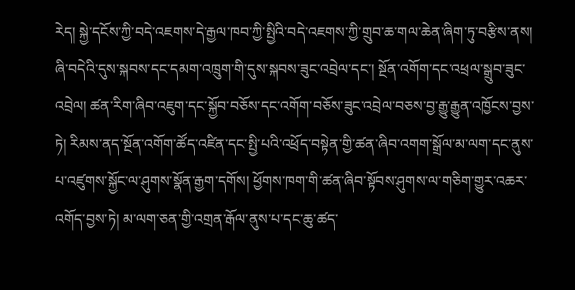རེད། སྐྱེ་དངོས་ཀྱི་བདེ་འཇགས་དེ་རྒྱལ་ཁབ་ཀྱི་སྤྱིའི་བདེ་འཇགས་ཀྱི་གྲུབ་ཆ་གལ་ཆེན་ཞིག་ཏུ་བརྩིས་ནས། ཞི་བདེའི་དུས་སྐབས་དང་དམག་འཁྲུག་གི་དུས་སྐབས་ཟུང་འབྲེལ་དང་། སྔོན་འགོག་དང་འཕྲལ་སྒྲུབ་ཟུང་འབྲེལ། ཚན་རིག་ཞིབ་འཇུག་དང་སྐྱོབ་བཅོས་དང་འགོག་བཅོས་ཟུང་འབྲེལ་བཅས་བྱ་རྒྱུ་རྒྱུན་འཁྱོངས་བྱས་ཏེ། རིམས་ནད་སྔོན་འགོག་ཚོད་འཛིན་དང་སྤྱི་པའི་འཕྲོད་བསྟེན་གྱི་ཚན་ཞིབ་འགག་སྒྲོལ་མ་ལག་དང་ནུས་པ་འཛུགས་སྐྱོང་ལ་ཤུགས་སྣོན་རྒྱག་དགོས། ཕྱོགས་ཁག་གི་ཚན་ཞིབ་སྟོབས་ཤུགས་ལ་གཅིག་གྱུར་འཆར་འགོད་བྱས་ཏེ། མ་ལག་ཅན་གྱི་འགྲན་རྒོལ་ནུས་པ་དང་ཆུ་ཚད་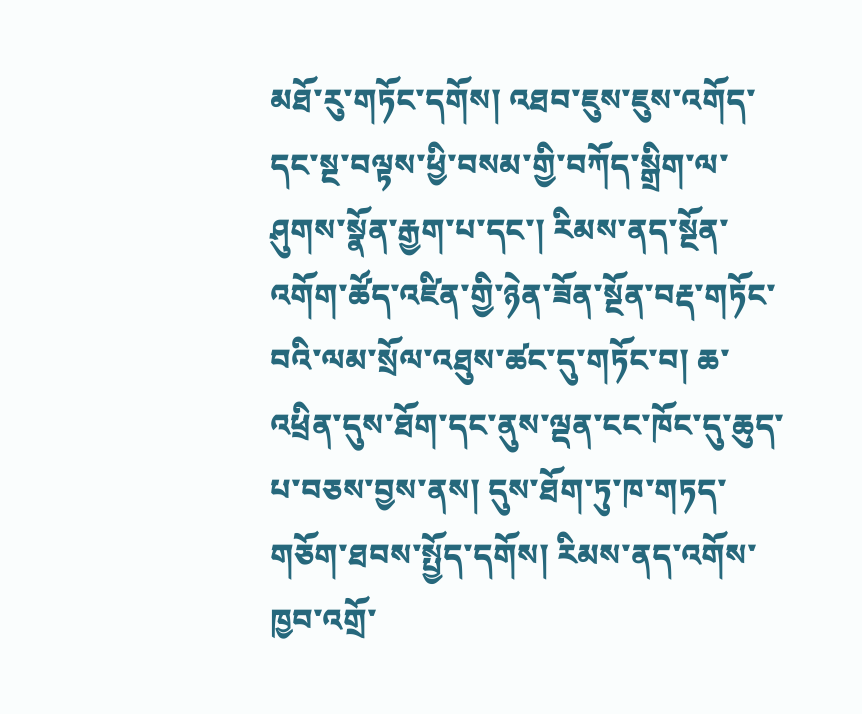མཐོ་རུ་གཏོང་དགོས། འཐབ་ཇུས་ཇུས་འགོད་དང་སྔ་བལྟས་ཕྱི་བསམ་གྱི་བཀོད་སྒྲིག་ལ་ཤུགས་སྣོན་རྒྱག་པ་དང་། རིམས་ནད་སྔོན་འགོག་ཚོད་འཛིན་གྱི་ཉེན་ཟོན་སྔོན་བརྡ་གཏོང་བའི་ལམ་སྲོལ་འཐུས་ཚང་དུ་གཏོང་བ། ཆ་འཕྲིན་དུས་ཐོག་དང་ནུས་ལྡན་ངང་ཁོང་དུ་ཆུད་པ་བཅས་བྱས་ནས། དུས་ཐོག་ཏུ་ཁ་གཏད་གཅོག་ཐབས་སྤྱོད་དགོས། རིམས་ནད་འགོས་ཁྱབ་འགྲོ་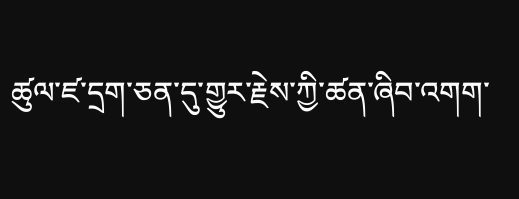ཚུལ་ཛ་དྲག་ཅན་དུ་གྱུར་རྗེས་ཀྱི་ཚན་ཞིབ་འགག་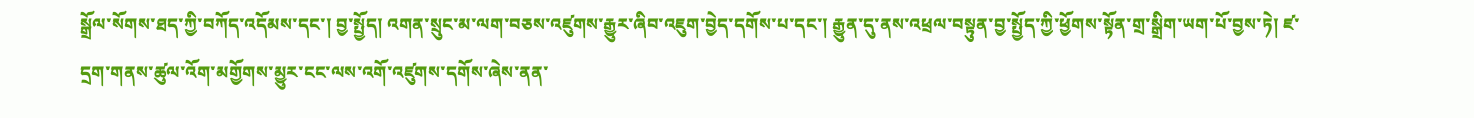སྒྲོལ་སོགས་ཐད་ཀྱི་བཀོད་འདོམས་དང་། བྱ་སྤྱོད། འགན་སྲུང་མ་ལག་བཅས་འཛུགས་རྒྱུར་ཞིབ་འཇུག་བྱེད་དགོས་པ་དང་། རྒྱུན་དུ་ནས་འཕྲལ་བསྟུན་བྱ་སྤྱོད་ཀྱི་ཕྱོགས་སྟོན་གྲ་སྒྲིག་ཡག་པོ་བྱས་ཏེ། ཛ་དྲག་གནས་ཚུལ་འོག་མགྱོགས་མྱུར་ངང་ལས་འགོ་འཛུགས་དགོས་ཞེས་ནན་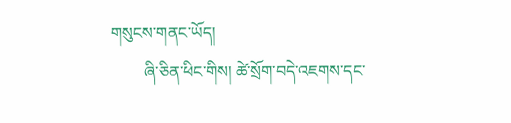གསུངས་གནང་ཡོད།
        ཞི་ཅིན་ཕིང་གིས། ཚེ་སྲོག་བདེ་འཇགས་དང་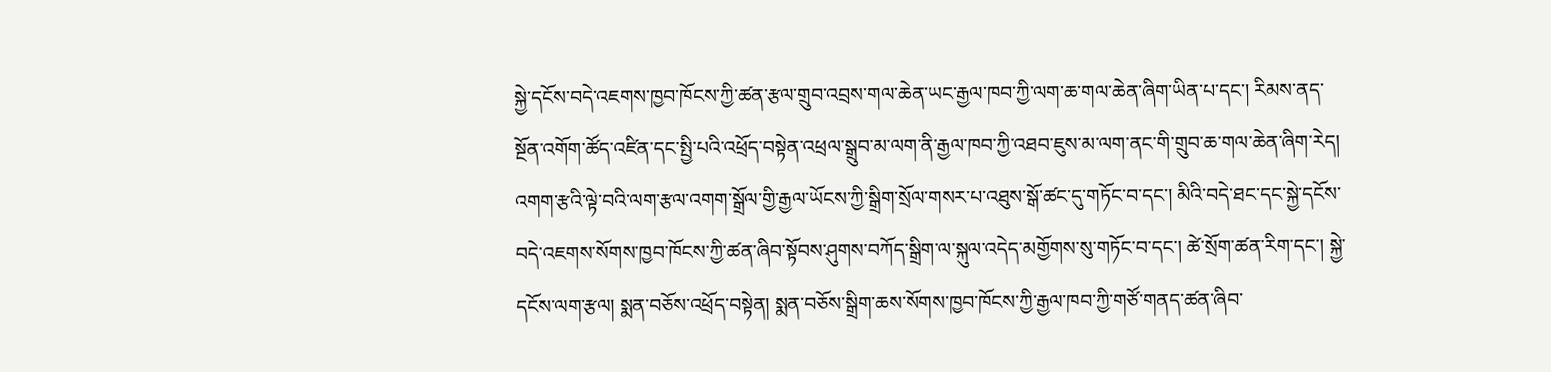སྐྱེ་དངོས་བདེ་འཇགས་ཁྱབ་ཁོངས་ཀྱི་ཚན་རྩལ་གྲུབ་འབྲས་གལ་ཆེན་ཡང་རྒྱལ་ཁབ་ཀྱི་ལག་ཆ་གལ་ཆེན་ཞིག་ཡིན་པ་དང་། རིམས་ནད་སྔོན་འགོག་ཚོད་འཛིན་དང་སྤྱི་པའི་འཕྲོད་བསྟེན་འཕྲལ་སྒྲུབ་མ་ལག་ནི་རྒྱལ་ཁབ་ཀྱི་འཐབ་ཇུས་མ་ལག་ནང་གི་གྲུབ་ཆ་གལ་ཆེན་ཞིག་རེད། འགག་རྩའི་ལྟེ་བའི་ལག་རྩལ་འགག་སྒྲོལ་གྱི་རྒྱལ་ཡོངས་ཀྱི་སྒྲིག་སྲོལ་གསར་པ་འཐུས་སྒོ་ཚང་དུ་གཏོང་བ་དང་། མིའི་བདེ་ཐང་དང་སྐྱེ་དངོས་བདེ་འཇགས་སོགས་ཁྱབ་ཁོངས་ཀྱི་ཚན་ཞིབ་སྟོབས་ཤུགས་བཀོད་སྒྲིག་ལ་སྐུལ་འདེད་མགྱོགས་སུ་གཏོང་བ་དང་། ཚེ་སྲོག་ཚན་རིག་དང་། སྐྱེ་དངོས་ལག་རྩལ། སྨན་བཅོས་འཕྲོད་བསྟེན། སྨན་བཅོས་སྒྲིག་ཆས་སོགས་ཁྱབ་ཁོངས་ཀྱི་རྒྱལ་ཁབ་ཀྱི་གཙོ་གནད་ཚན་ཞིབ་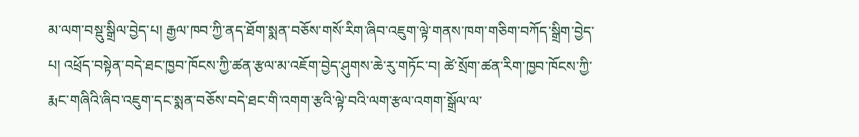མ་ལག་བསྡུ་སྒྲིལ་བྱེད་པ། རྒྱལ་ཁབ་ཀྱི་ནད་ཐོག་སྨན་བཅོས་གསོ་རིག་ཞིབ་འཇུག་ལྟེ་གནས་ཁག་གཅིག་བཀོད་སྒྲིག་བྱེད་པ། འཕྲོད་བསྟེན་བདེ་ཐང་ཁྱབ་ཁོངས་ཀྱི་ཚན་རྩལ་མ་འཇོག་བྱེད་ཤུགས་ཆེ་རུ་གཏོང་བ། ཚེ་སྲོག་ཚན་རིག་ཁྱབ་ཁོངས་ཀྱི་རྨང་གཞིའི་ཞིབ་འཇུག་དང་སྨན་བཅོས་བདེ་ཐང་གི་འགག་རྩའི་ལྟེ་བའི་ལག་རྩལ་འགག་སྒྲོལ་ལ་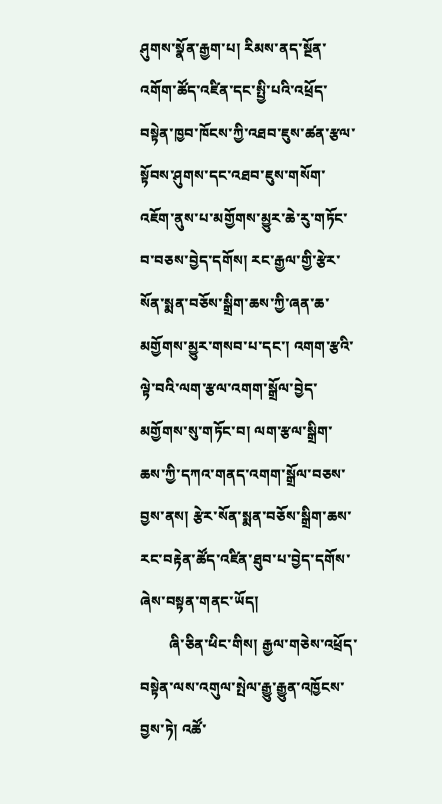ཤུགས་སྣོན་རྒྱག་པ། རིམས་ནད་སྔོན་འགོག་ཚོད་འཛིན་དང་སྤྱི་པའི་འཕྲོད་བསྟེན་ཁྱབ་ཁོངས་ཀྱི་འཐབ་ཇུས་ཚན་རྩལ་སྟོབས་ཤུགས་དང་འཐབ་ཇུས་གསོག་འཇོག་ནུས་པ་མགྱོགས་མྱུར་ཆེ་རུ་གཏོང་བ་བཅས་བྱེད་དགོས། རང་རྒྱལ་གྱི་རྩེར་སོན་སྨན་བཅོས་སྒྲིག་ཆས་ཀྱི་ཞན་ཆ་མགྱོགས་མྱུར་གསབ་པ་དང་། འགག་རྩའི་ལྟེ་བའི་ལག་རྩལ་འགག་སྒྲོལ་བྱེད་མགྱོགས་སུ་གཏོང་བ། ལག་རྩལ་སྒྲིག་ཆས་ཀྱི་དཀའ་གནད་འགག་སྒྲོལ་བཅས་བྱས་ནས། རྩེར་སོན་སྨན་བཅོས་སྒྲིག་ཆས་རང་བརྟེན་ཚོད་འཛིན་ཐུབ་པ་བྱེད་དགོས་ཞེས་བསྟན་གནང་ཡོད།
        ཞི་ཅིན་ཕིང་གིས། རྒྱལ་གཅེས་འཕྲོད་བསྟེན་ལས་འགུལ་སྤེལ་རྒྱུ་རྒྱུན་འཁྱོངས་བྱས་ཏེ། འཚོ་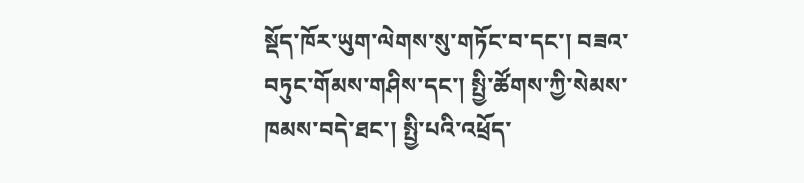སྡོད་ཁོར་ཡུག་ལེགས་སུ་གཏོང་བ་དང་། བཟའ་བཏུང་གོམས་གཤིས་དང་། སྤྱི་ཚོགས་ཀྱི་སེམས་ཁམས་བདེ་ཐང་། སྤྱི་པའི་འཕྲོད་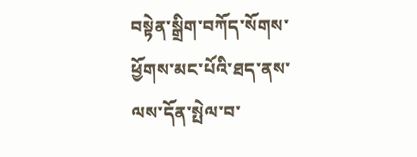བསྟེན་སྒྲིག་བཀོད་སོགས་ཕྱོགས་མང་པོའི་ཐད་ནས་ལས་དོན་སྤེལ་བ་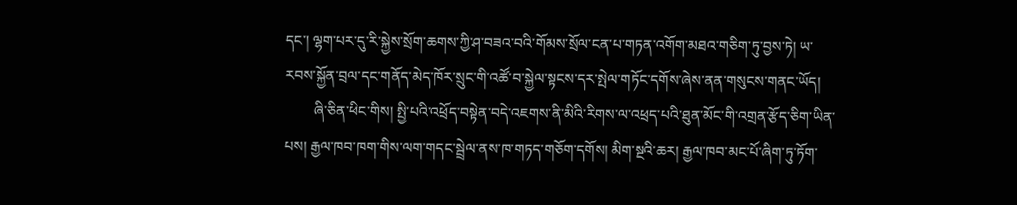དང་། ལྷག་པར་དུ་རི་སྐྱེས་སྲོག་ཆགས་ཀྱི་ཤ་བཟའ་བའི་གོམས་སྲོལ་ངན་པ་གཏན་འགོག་མཐའ་གཅིག་ཏུ་བྱས་ཏེ། ཡ་རབས་སྐྱོན་བྲལ་དང་གནོད་མེད་ཁོར་སྲུང་གི་འཚོ་བ་སྐྱེལ་སྟངས་དར་སྤེལ་གཏོང་དགོས་ཞེས་ནན་གསུངས་གནང་ཡོད།
        ཞི་ཅིན་ཕིང་གིས། སྤྱི་པའི་འཕྲོད་བསྟེན་བདེ་འཇགས་ནི་མིའི་རིགས་ལ་འཕྲད་པའི་ཐུན་མོང་གི་འགྲན་རྩོད་ཅིག་ཡིན་པས། རྒྱལ་ཁབ་ཁག་གིས་ལག་གདང་སྦྲེལ་ནས་ཁ་གཏད་གཅོག་དགོས། མིག་སྔའི་ཆར། རྒྱལ་ཁབ་མང་པོ་ཞིག་ཏུ་ཏོག་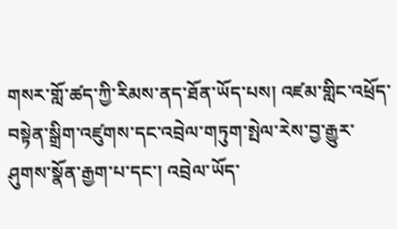གསར་གློ་ཚད་ཀྱི་རིམས་ནད་ཐོན་ཡོད་པས། འཛམ་གླིང་འཕྲོད་བསྟེན་སྒྲིག་འཛུགས་དང་འབྲེལ་གཏུག་སྤེལ་རེས་བྱ་རྒྱུར་ཤུགས་སྣོན་རྒྱག་པ་དང་། འབྲེལ་ཡོད་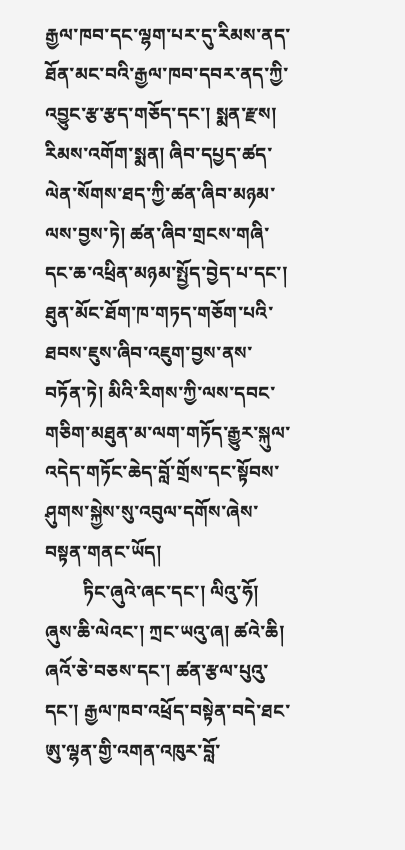རྒྱལ་ཁབ་དང་ལྷག་པར་དུ་རིམས་ནད་ཐོན་མང་བའི་རྒྱལ་ཁབ་དབར་ནད་ཀྱི་འབྱུང་རྩ་རྩད་གཅོད་དང་། སྨན་རྫས། རིམས་འགོག་སྨན། ཞིབ་དཔྱད་ཚད་ལེན་སོགས་ཐད་ཀྱི་ཚན་ཞིབ་མཉམ་ལས་བྱས་ཏེ། ཚན་ཞིབ་གྲངས་གཞི་དང་ཆ་འཕྲིན་མཉམ་སྤྱོད་བྱེད་པ་དང་། ཐུན་མོང་ཐོག་ཁ་གཏད་གཅོག་པའི་ཐབས་ཇུས་ཞིབ་འཇུག་བྱས་ནས་བཏོན་ཏེ། མིའི་རིགས་ཀྱི་ལས་དབང་གཅིག་མཐུན་མ་ལག་གཏོད་རྒྱུར་སྐུལ་འདེད་གཏོང་ཆེད་བློ་གྲོས་དང་སྟོབས་ཤུགས་སྐྱེས་སུ་འབུལ་དགོས་ཞེས་བསྟན་གནང་ཡོད།
        ཏིང་ཞུའེ་ཞང་དང་། ལིའུ་ཧོ། ཞུས་ཆི་ལེའང་། ཀྲང་ཡའུ་ཞ། ཚའེ་ཆི། ཞའོ་ཅེ་བཅས་དང་། ཚན་རྩལ་པུའུ་དང་། རྒྱལ་ཁབ་འཕྲོད་བསྟེན་བདེ་ཐང་ཨུ་ལྷན་གྱི་འགན་འཁུར་བློ་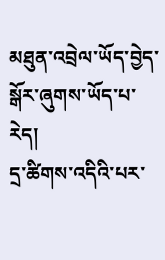མཐུན་འབྲེལ་ཡོད་བྱེད་སྒོར་ཞུགས་ཡོད་པ་རེད།
དྲ་ཚིགས་འདིའི་པར་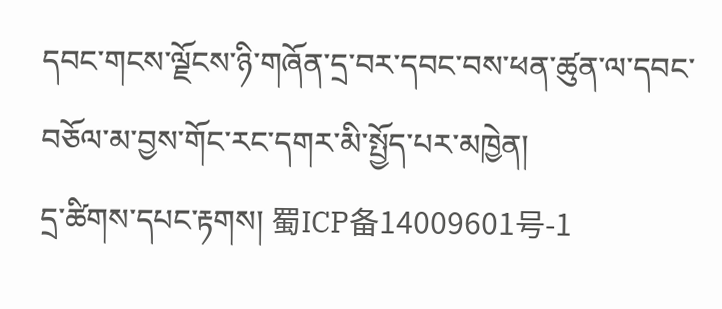དབང་གངས་ལྗོངས་ཉི་གཞོན་དྲ་བར་དབང་བས་ཕན་ཚུན་ལ་དབང་བཅོལ་མ་བྱས་གོང་རང་དགར་མི་སྤྱོད་པར་མཁྱེན།
དྲ་ཚིགས་དཔང་རྟགས། 蜀ICP备14009601号-1